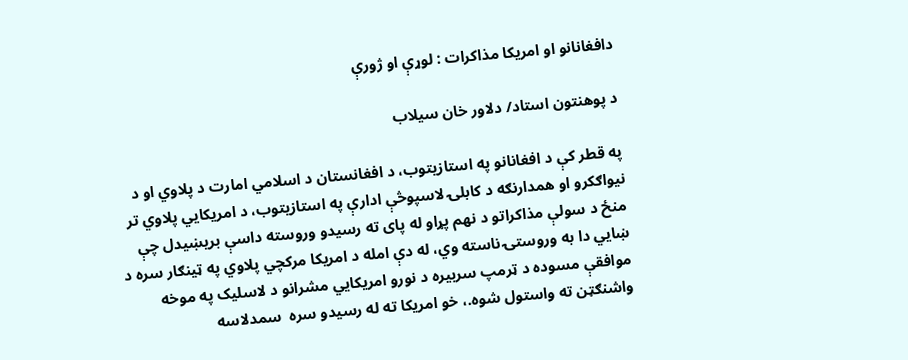دافغانانو او امریکا مذاکرات : لوړې او ژورې

د پوهنتون استاد/ دلاور خان سيلاب

په قطر کې د افغانانو په استازیتوب، د افغانستان د اسلامي امارت د پلاوي او د نیواګکرو او همدارنګه د کابلۍ لاسپوڅې ادارې په استازیتوب، د امریکايي پلاوي تر منځ د سولې مذاکراتو د نهم پړاو له پای ته رسیدو وروسته داسې بریښیدل چې ښايي دا به وروستۍ ناسته وي، له دې امله د امریکا مرکچي پلاوي په ټینګار سره د موافقې مسوده د ټرمپ سربیره د نورو امریکايي مشرانو د لاسلیک په موخه واشنګټن ته واستول شوه.، خو امریکا ته له رسیدو سره  سمدلاسه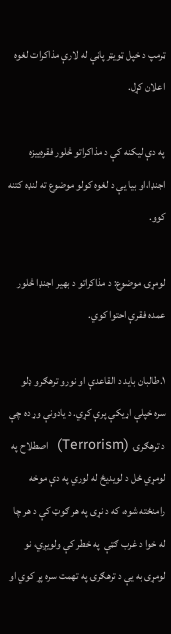ټرمپ د خپل ټویټر پاڼې له لارې مذاکرات لغوه اعلان کړل.

په دې لیکنه کې د مذاکراتو څلور فقره‌ییزه اجنډا،او بیا یې د لغوه کولو موضوع ته لنډه کتنه کوو.

لومړۍ موضوع: د مذاکراتو د بهیر اجنډا څلور عمده فقرې احتوا کوي.

۱.طالبان باید د القاعدې او نورو ترهګرو ډلو سره خپلې اړیکې پرې کړي. د یادونې وړ ده چې د ترهګرۍ  (Terrorism)  اصطلاح په لومړي ځل د لویدیځ له لوري په دې موخه رامنځته شوه، که د نړی په هر ګوټ کې د هر چا له خوا د غرب ګټې  په خطر کې ولویږي، نو لومړی به یې د ترهګرۍ په تهمت سره پړ کوي او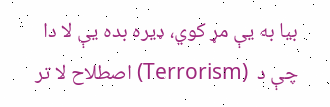بیا به یې مړ کوي، ډیره بده یې لا دا چې د  (Terrorism) اصطلاح لا تر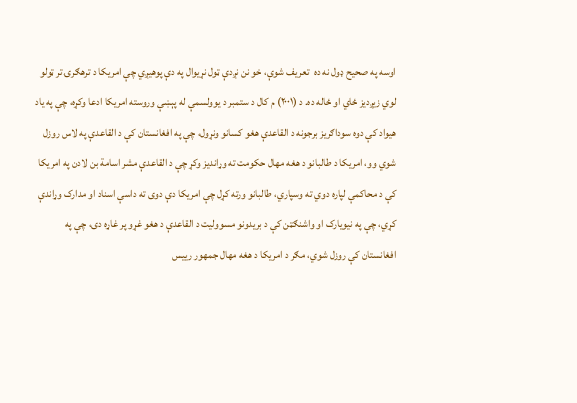اوسه په صحیح ډول نه ده  تعریف شوې، خو نن نږدې ټول نړیوال په دې پوهیږي چې امریکا د ترهګرۍ تر ټولو لوي زیږدیز ځاي او ځاله ده. د (۲۰۰۱) م کال د ستمبر د یوولسمې له پېښې وروسته امریکا ادعا وکړه، چې په یاد هیواد کې دوه سوداګريز برجونه د القاعدې هغو کسانو ونړول، چې په افغانستان کې د القاعدې په لاس روزل شوي وو، امریکا د طالبانو د هغه مهال حکومت ته وړاندیز وکړ چې د القاعدې مشر اسامة بن لادن په امریکا کې د محاکمې لپاره دوي ته وسپاري، طالبانو ورته کړل چې امریکا دې دوی ته داسې اسناد او مدارک وړاندې کړي، چې په نیویارک او واشنګټن کې د بریدونو مسوولیت د القاعدې د هغو غړو پر غاړه دی، چې په افغانستان کې روزل شوي، مګر د امریکا د هغه مهال جمهور رییس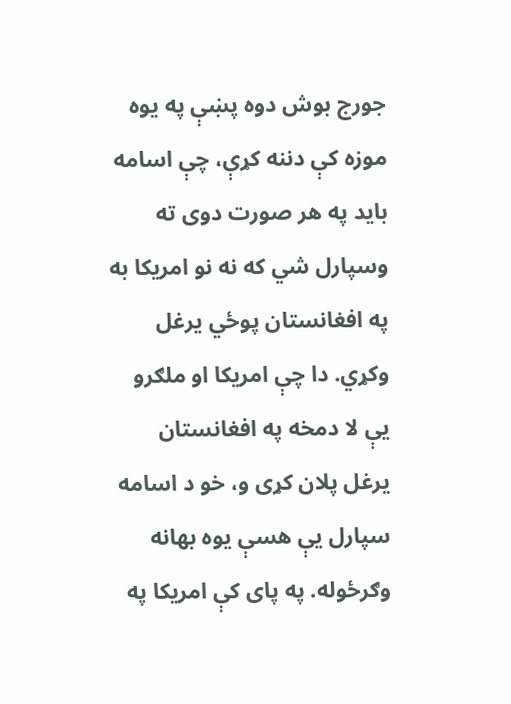جورج بوش دوه پښې په یوه موزه کې دننه کړې، چې اسامه باید په هر صورت دوی ته وسپارل شي که نه نو امریکا به په افغانستان پوځي یرغل وکړي. دا چې امریکا او ملګرو یې لا دمخه په افغانستان یرغل پلان کړی و، خو د اسامه سپارل یې هسې یوه بهانه وګرځوله. په پای کې امریکا په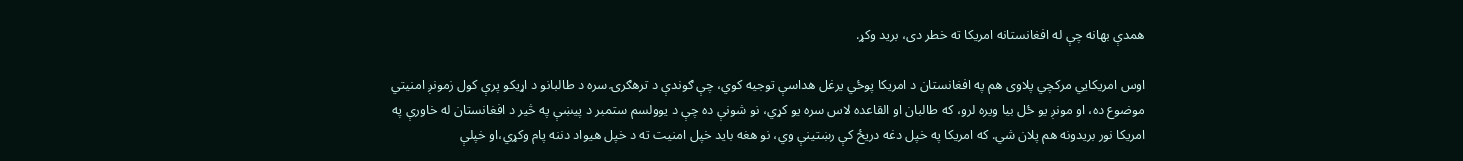همدې بهانه چې له افغانستانه امریکا ته خطر دی، برید وکړ.

اوس امریکايي مرکچي پلاوی هم په افغانستان د امریکا پوځي یرغل هداسې توجیه کوي، چې ګوندې د ترهګرۍ سره د طالبانو د اړیکو پرې کول زمونږ امنیتي موضوع ده، او مونږ یو ځل بیا ویره لرو، که طالبان او القاعده لاس سره یو کړي، نو شونې ده چې د یوولسم ستمبر د پیښې په څیر د افغانستان له خاورې په امریکا نور بریدونه هم پلان شي. که امریکا په خپل دغه دریځ کې رښتینې وي، نو هغه باید خپل امنیت ته د خپل هیواد دننه پام وکړي،او خپلې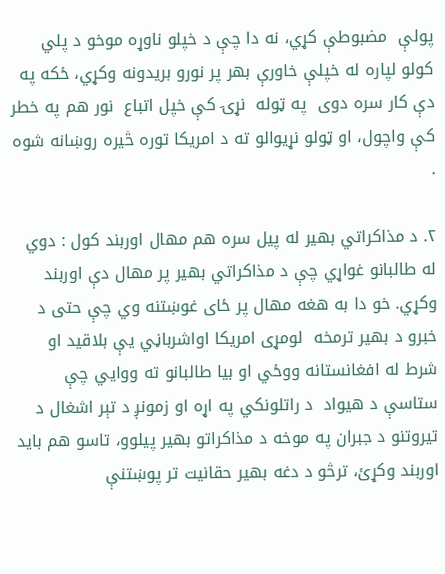پولې  مضبوطې کړي، نه دا چې د خپلو ناوړه موخو د پلي کولو لپاره له خپلې خاورې بهر پر نورو بریدونه وکړي، ځکه په دې کار سره دوی  په ټوله  نړۍ کې خپل اتباع  نور هم په خطر کې واچول، او ټولو نړیوالو ته د امریکا توره څیره روښانه شوه .

۲. د مذاکراتي بهیر له پیل سره هم مهال اوربند کول : دوي له طالبانو غواړي چې د مذاکراتي بهیر پر مهال دې اوربند وکړي. خو دا به هغه مهال پر ځای غوښتنه وي چې حتی د خبرو د بهیر ترمخه  لومړی امریکا اواشرباڼي یې بلاقید او شرط له افغانستانه ووځي او بیا طالبانو ته ووایي چې ستاسې د هیواد  د راتلونکي په اړه او زمونږ د تېر اشغال د تیروتنو د جبران په موخه د مذاکراتو بهیر پیلوو، تاسو هم باید اوربند وکړئ، ترڅو د دغه بهیر حقانیت تر پوښتنې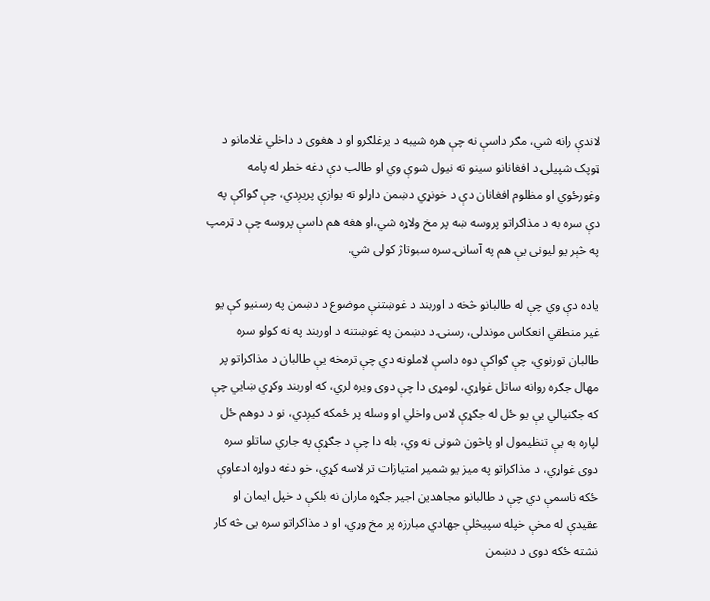لاندې رانه شي، مګر داسې نه چې هره شیبه د یرغلګرو او د هغوی د داخلي غلامانو د ټوپک شپیلۍ د افغانانو سینو ته نیول شوې وي او طالب دې دغه خطر له پامه وغورځوي او مظلوم افغانان دې د خونړي دښمن داړلو ته یوازې پریږدي، چې ګواکې په دې سره به د مذاکراتو پروسه ښه پر مخ ولاړه شي،او هغه هم داسې پروسه چې د ټرمپ په څېر یو لیونی یې هم په آسانۍ سره سبوتاژ کولی شي.

یاده دې وي چې له طالبانو څخه د اوربند د غوښتنې موضوع د دښمن په رسنیو کې یو غیر منطقي انعکاس موندلی، رسنۍ د دښمن په غوښتنه د اوربند په نه کولو سره طالبان تورنوي، چې ګواکې دوه داسې لاملونه دي چې ترمخه یې طالبان د مذاکراتو پر مهال جګره روانه ساتل غواړي، لومړی دا چې دوی ویره لري، که اوربند وکړي ښایي چې که جګنيالي یې یو ځل له جګړې لاس واخلي او وسله پر ځمکه کیږدي، نو د دوهم ځل لپاره به یې تنظیمول او پاڅون شونی نه وي، بله دا چې د جګړې په جاري ساتلو سره دوی غواړي، د مذاکراتو په میز یو شمیر امتیازات تر لاسه کړي، خو دغه دواړه ادعاوې ځکه ناسمې دي چې د طالبانو مجاهدین اجیر جګړه ماران نه بلکې د خپل ایمان او عقیدې له مخې خپله سپیڅلې جهادي مبارزه پر مخ وړي، او د مذاکراتو سره یی څه کار نشته ځکه دوی د دښمن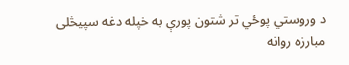د وروستي پوځي تر شتون پورې به خپله دغه سپیڅلی مبارزه روانه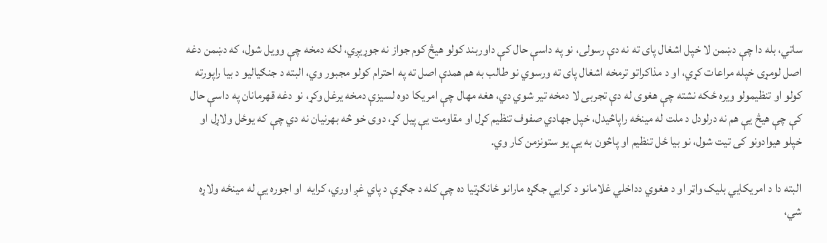ساتي، بله دا چې دښمن لا خپل اشغال پای ته نه دې رسولی، نو په داسې حال کې داوربند کولو هیڅ کوم جواز نه جوړیږي، لکه دمخه چې وویل شول، که دښمن دغه اصل لومړی خپله مراعات کړي، او د مذاکراتو ترمخه اشغال پای ته ورسوي نو طالب به هم همدې اصل ته په احترام کولو مجبور وي، البته د جنګیالیو د بیا راپورته کولو او تنظیمولو ویره ځکه نشته چې هغوی له دې تجربی لا دمخه تیر شوي دي، هغه مهال چې امریکا دوه لسیزې دمخه یرغل وکړ، نو دغه قهرمانان په داسې حال کې چې هیڅ یې هم نه درلودل د ملت له مینځه راپاڅیدل، خپل جهادي صفوف تنظیم کړل او مقاومت یې پیل کړ، دوی خو څه بهرنیان نه دي چې که یوځل ولاړل او خپلو هیوادونو کی تیت شول، نو بیا ځل تنظیم او پاڅون به یې یو ستونزمن کار وي.

البته دا د امریکايي بلیک واټر او د هغوي دداخلي غلامانو د کرايي جګړه مارانو ځانګړتیا ده چې کله د جګړې د پاي غږ اوري، کرایه  او اجوره یې له مینځه ولاړه شي،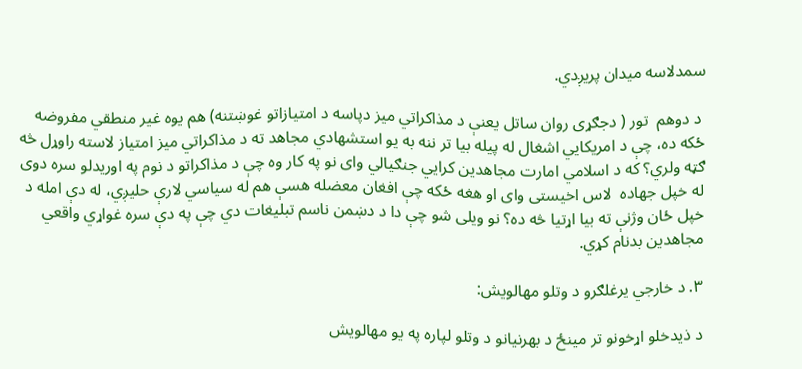سمدلاسه میدان پریږدي.

 د دوهم  تور ( دجګړی روان ساتل یعنې د مذاکراتي میز دپاسه د امتیازاتو غوښتنه) هم یوه غیر منطقي مفروضه ځکه ده، چې د امریکايي اشغال له پیله بیا تر ننه به یو استشهادي مجاهد ته د مذاکراتي میز امتیاز لاسته راوړل څه ګټه ولري؟ که د اسلامي امارت مجاهدین کرايي جنګیالي وای نو په کار وه چې د مذاکراتو د نوم په اوریدلو سره دوی له خپل جهاده  لاس اخیستی وای او هغه ځکه چې افغان معضله هسې هم له سیاسي لارې حلیږي، له دې امله د خپل ځان وژنې ته بیا اړتیا څه ده؟ نو ویلی شو چې دا د دښمن ناسم تبلیغات دي چې په دې سره غواړي واقعي مجاهدین بدنام کړي.

۳. د خارجي یرغلګرو د وتلو مهالویش:

د ذيدخلو اړخونو تر مينځ د بهرنیانو د وتلو لپاره په یو مهالویش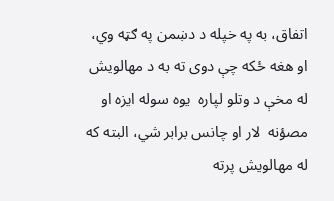اتفاق، به په خپله د دښمن په ګټه وي، او هغه ځکه چې دوی ته به د مهالویش له مخې د وتلو لپاره  یوه سوله ایزه او مصؤنه  لار او چانس برابر شي، البته که له مهالویش پرته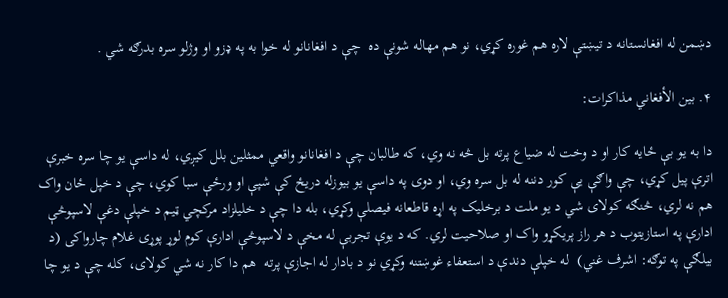دښمن له افغانستانه د تیښتې لاره هم غوره کړي، نو هم مهاله شونې ده  چې د افغانانو له خوا به په ډزو او وژلو سره بدرګه شي .

۴. بین الأفغاني مذاکرات:

دا به یو بې ځایه کار او د وخت له ضیاع پرته بل څه نه وي، که طالبان چې د افغانانو واقعي ممثلین بلل کیږي، له داسې یو چا سره خبرې اترې پیل کړي، چې واګې یې کور دننه له بل سره وي، او دوی په داسې یو بیوزله دریځ کې شپې او ورځې سبا کوي، چې د خپل ځان واک هم نه لري، څنګه کولای شي د یو ملت د برخلیک په اړه قاطعانه فیصلې وکړي، بله دا چې د خلیلزاد مرکچي ټیم د خپلې دغې لاسپوڅې ادارې په استازیتوب د هر راز پریکړو واک او صلاحیت لري. که د یوې تجربې له مخې د لاسپوڅې ادارې کوم لوړ پوړی غلام چارواکی (د بیلګې په توګه: اشرف غني)  له خپلې دندې د استعفاء غوښتنه وکړي نو د بادار له اجازې پرته  هم دا کار نه شي کولای، کله چې د یو چا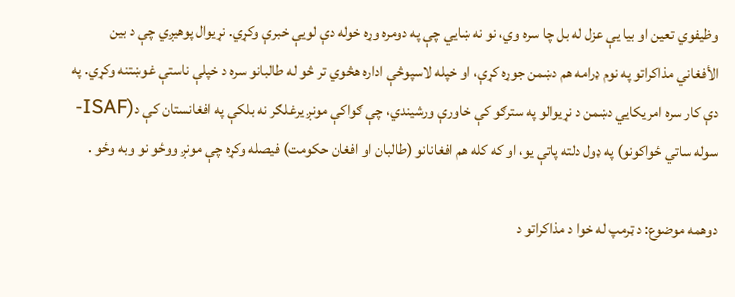وظیفوي تعین او بیا یې عزل له بل چا سره وي، نو نه ښايي چې په دومره وړه خوله دې لویې خبرې وکړي. نړیوال پوهیږي چې د بین الأفغاني مذاکراتو په نوم ډرامه هم دښمن جوړه کړې، او خپله لاسپوڅې اداره هڅوي تر څو له طالبانو سره د خپلې ناستې غوښتنه وکړي. په دې کار سره امریکايي دښمن د نړیوالو په سترګو کې خاورې ورشیندي، چې ګواکې مونږ یرغلګر نه بلکې په افغانستان کې د(ISAF- سوله ساتي ځواکونو) په ډول دلته پاتې یو، او که کله هم افغانانو (طالبان او افغان حکومت) فیصله وکړه چې مونږ ووځو نو وبه وځو .

دوهمه موضوع: د ټرمپ له خوا د مذاکراتو د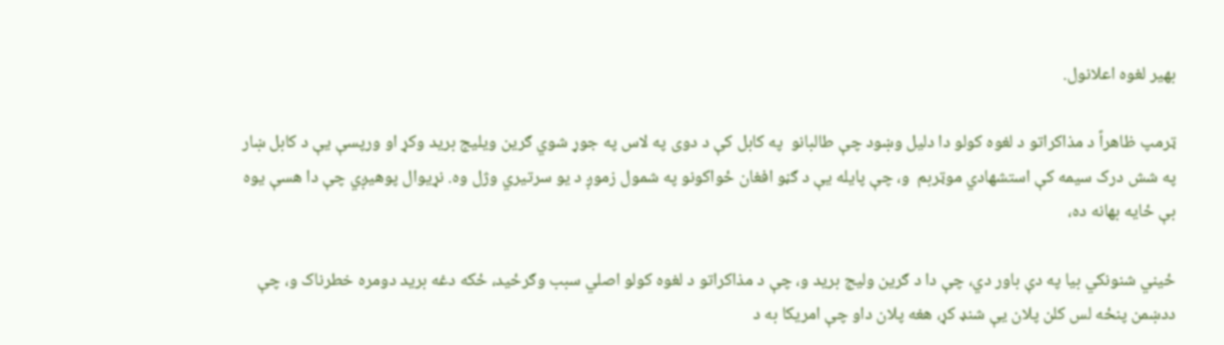بهیر لغوه اعلانول.

ټرمپ ظاهراً د مذاکراتو د لغوه کولو دا دلیل وښود چې طالبانو  په کابل کې د دوی په لاس په جوړ شوي ګرین ویلیج برید وکړ او ورپسې يې د کابل ښار په شش درک سيمه کې استشهادي موټربم  و، چې پایله یې د ګڼو افغان ځواکونو په شمول زموږ د یو سرتیري وژل وه. نړیوال پوهیږي چې دا هسې یوه بې ځایه بهانه ده،

ځیني شنونکي بیا په دې باور دي، چې دا د ګرین ولیج برید و، چې د مذاکراتو د لغوه کولو اصلي سبب وګرځید، ځکه دغه برید دومره خطرناک و، چې ددښمن پنځه لس کلن پلان یې شنډ کړ، هغه پلان داو چې امریکا به د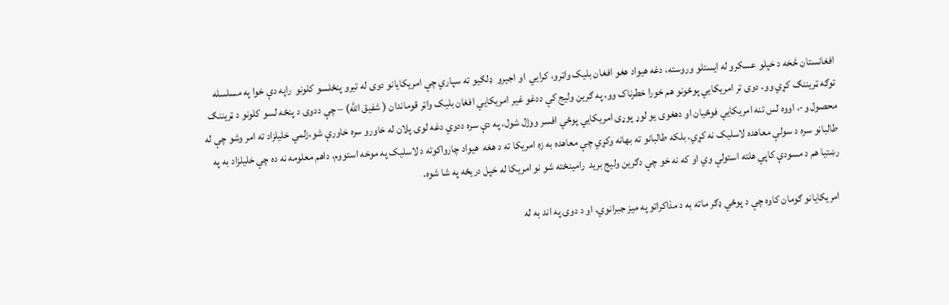افغانستان څخه د خپلو عسکرو له ایستلو وروسته، دغه هیواد هغو افغان بلیک واټرو، کرایي  او اجیرو  ډلګیو ته سپاري چې امریکایانو دوی له تیرو پنځلسو کلونو  راپه دې خوا په مسلسله توګه ټریننګ کړي وو، دوی تر امریکایي پوځونو هم خورا خطرناک وو، په ګرین ولیج کې ددغو غیر امریکایي افغان بلیک واټر قوماندان ( شفیق الله) – چې ددوی د پنځه لسو کلونو د ټریننګ محصول و-، اووه لس تنه امریکایي فوځیان او دهغوی یو لوړ پوړی امریکايي پوځي افسر ووژل شول، په دې سره ددوي دغه لوی پلان له خاورو سره خاورې شو،زلمي خلیلزاد ته امر وشو چې له طالبانو سره د سولې معاهده لاسلیک نه کړي، بلکه طالبانو ته بهانه وکړي چې معاهده به زه امریکا ته د هغه  هیواد چارواکوته د لاسلیک په موخه استووم، داهم معلومه نه ده چې خلیلزاد به په رښتیا هم د مسودې کاپي هلته استولې وي او که نه خو چې دګرین ولیج برید  رامینځته شو نو امریکا له خپل دریځه په شا شوه.

 امریکایانو ګومان کاوه چې د پوځي ډګر ماته به د مذاکراتو په میز جبرانوي، او د دوی په اند به له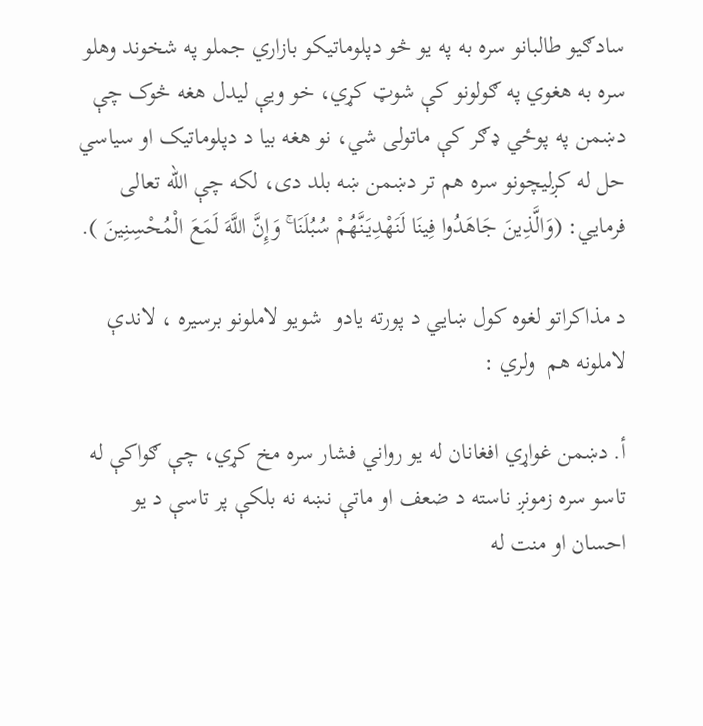سادګيو طالبانو سره به په یو څو دپلوماتیکو بازاري جملو په شخوند وهلو سره به هغوي په ګولونو کې شوټ کړي، خو ویې لیدل هغه څوک چې دښمن په پوځي ډګر کې ماتولی شي، نو هغه بیا د دپلوماتیک او سیاسي حل له کږلیچونو سره هم تر دښمن ښه بلد دی، لکه چې الله تعالی فرمايي: (وَالَّذِينَ جَاهَدُوا فِينَا لَنَهْدِيَنَّهُمْ سُبُلَنَا ۚ وَإِنَّ اللَّهَ لَمَعَ الْمُحْسِنِينَ ).

د مذاکراتو لغوه کول ښايي د پورته یادو  شویو لاملونو برسیره ، لاندې لاملونه هم  ولري :

أ. دښمن غواړي افغانان له یو رواني فشار سره مخ کړي، چې ګواکې له تاسو سره زمونږ ناسته د ضعف او ماتې نښه نه بلکې پر تاسې د یو احسان او منت له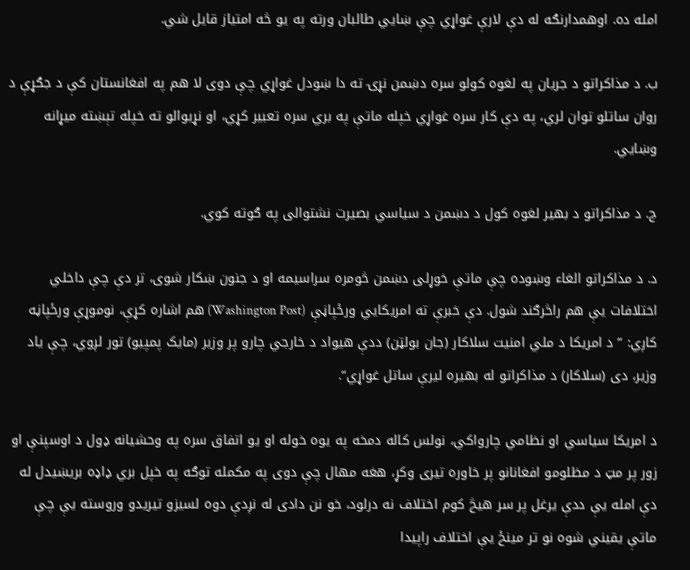امله ده. اوهمدارنګه له دې لارې غواړي چې ښايي طالبان ورته په یو څه امتیاز قایل شي.

ب. د مذاکراتو د جریان په لغوه کولو سره دښمن نړۍ ته دا ښودل غواړي چې دوی لا هم په افغانستان کې د جګړې د روان ساتلو توان لري، په دې کار سره غواړي خپله ماتې په بري سره تعبیر کړي، او نړیوالو ته خپله تېښته میړانه وښايي.

ج. د مذاکراتو د بهیر لغوه کول د دښمن د سیاسي بصیرت نشتوالی په ګوته کوي.

د. د مذاکراتو الغاء وښوده چې ماتې خوړلی دښمن څومره سراسیمه او د جنون ښکار شوی، تر دې چې داخلي اختلافات یې هم راڅرګند شول. دې خبرې ته امریکايي ورځپاڼې (Washington Post) هم اشاره کړې، نوموړې ورځپاڼه کاږي: ” د امریکا د ملي امنیت سلاکار (جان بولټن) ددې هیواد د خارجي چارو پر وزیر (مایک پمپیو) تور لږوي، چې یاد وزیر، دی (سلاکار) د مذاکراتو له بهیره لیرې ساتل غواړي“.

د امریکا سیاسي او نظامي چارواکي، نولس کاله دمخه په یوه خوله او یو اتفاق سره په وحشیانه ډول د اوسپنې او زور پر مټ د مظلومو افغانانو پر خاوره تیری وکړ، هغه مهال چې دوی په مکمله توګه په خپل بري ډاډه بریښیدل له دې امله یې ددې یرغل پر سر هیڅ کوم اختلاف نه درلود، خو نن دادی له نږدې دوه لسیزو تیریدو وروسته یې چې ماتې یقیني شوه نو تر مینځ یې اختلاف راپیدا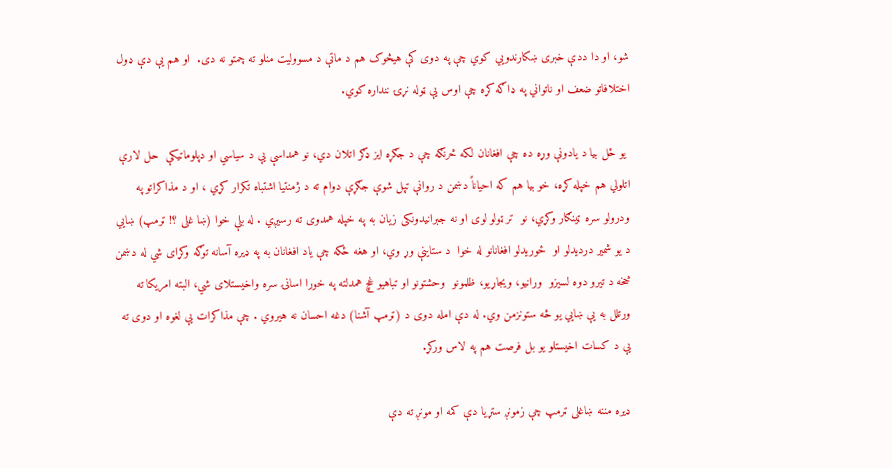شو، او دا ددې خبری ښکارندویي کوي چې په دوی کې هیڅوک هم د ماتې د مسوولیت منلو ته چمتو نه دی.  او هم یې دې ډول اختلافاتو ضعف او ناتواني په ډاګه کړه چې اوس یې ټوله نړۍ ننداره کوي.

 یو ځل بیا د یادونې وړه ده چې افغانان لکه څرنګه چې د جګړه ایز ډګر اتلان دي، نو همداسې یې د سیاسي او دپلوماتیکې  حل لارې اتلولي هم خپله کړه، خو بیا هم که احیاناً دښمن د روانې تپل شوې جګړې دوام ته د ژمنتیا اشتباه تکرار کړي ، او د مذاکراتو په ودرولو سره ټینګار وکړي، نو  تر ټولو لوی او نه جبرانیدونکی زیان به په خپله همدوی ته رسیږي . له بلې خوا (ښا غلی ؟! ټرمپ) ښایي د یو شمیر دردیدلو او  ځوریدلو افغانانو له خوا  د ستاینې وړ وي، او هغه ځکه چې یاد افغانان به په ډیره آسانه توګه وکړای شي له دښمن څخه د تیرو دوه لسیزو  ورانیو، ویجاړیو، ظلمونو  وحشتونو او تباهیو غچ همدلته په خورا اسانۍ سره واخیستلای شي، البته امریکا ته ورتلل به یې ښایي یو څه ستونزمن وي. له دې امله دوی د (ټرمپ آشنا) دغه احسان نه هیروي . چې مذاکرات یې لغوه او دوی ته یې د کسات اخیستلو یو بل فرصت هم په لاس ورکړ.

ډیره مننه ښاغلی ټرمپ چې زمونږ ستړیا دې کمه او مونږ ته دې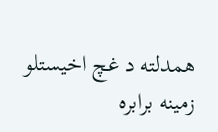همدلته د غچ اخیستلو زمینه برابره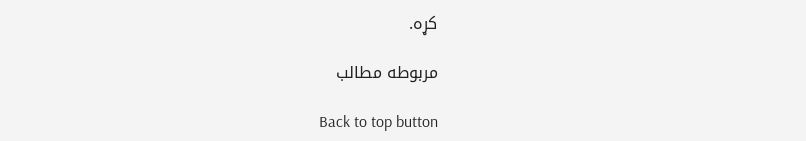کړه.

مربوطه مطالب

Back to top button